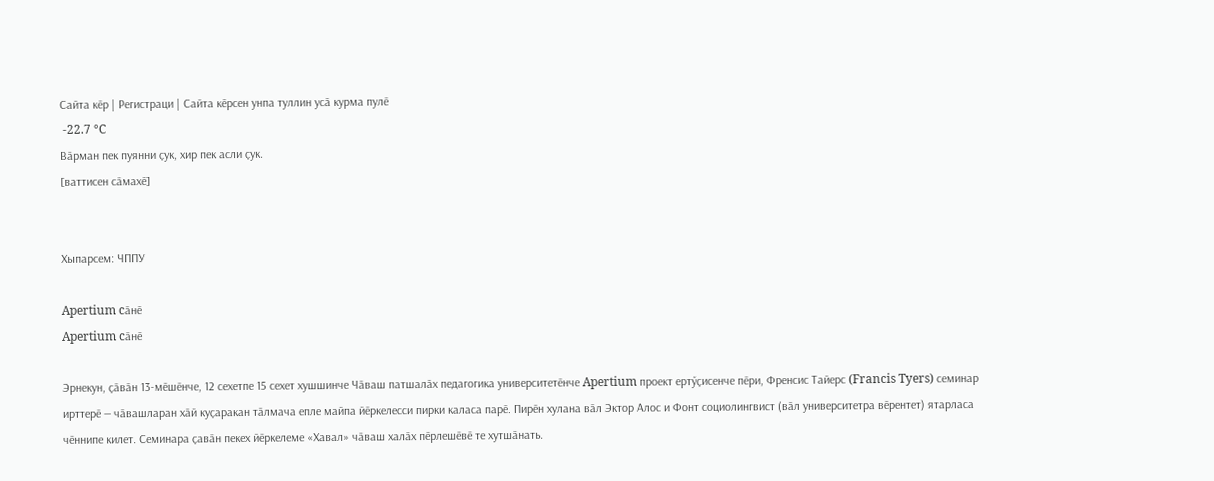Сайта кӗр | Регистраци | Сайта кӗрсен унпа туллин усӑ курма пулӗ
 -22.7 °C
Вӑрман пек пуянни ҫук, хир пек асли ҫук.
[ваттисен сӑмахӗ]


Хыпарсем: ЧППУ

Apertium cӑнӗ
Apertium cӑнӗ

Эрнекун, ҫӑвӑн 13-мӗшӗнче, 12 сехетпе 15 сехет хушшинче Чӑваш патшалӑх педагогика университетӗнче Apertium проект ертӳҫисенче пӗри, Френсис Тайерс (Francis Tyers) семинар ирттерӗ — чӑвашларан хӑй куҫаракан тӑлмача епле майпа йӗркелесси пирки каласа парӗ. Пирӗн хулана вӑл Эктор Алос и Фонт социолингвист (вӑл университетра вӗрентет) ятарласа чӗннипе килет. Семинара ҫавӑн пекех йӗркелеме «Хавал» чӑваш халӑх пӗрлешӗвӗ те хутшӑнать.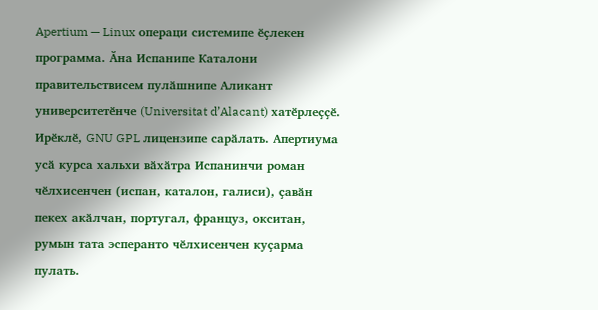Apertium — Linux операци системипе ӗҫлекен программа. Ӑна Испанипе Каталони правительствисем пулӑшнипе Аликант университетӗнче (Universitat d’Alacant) хатӗрлеҫҫӗ. Ирӗклӗ, GNU GPL лицензипе сарӑлать. Апертиума усӑ курса хальхи вӑхӑтра Испанинчи роман чӗлхисенчен (испан, каталон, галиси), ҫавӑн пекех акӑлчан, португал, француз, окситан, румын тата эсперанто чӗлхисенчен куҫарма пулать.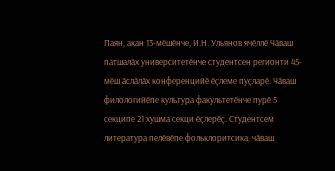Паян, акан 13-мӗшӗнче, И.Н. Ульянов ячӗллӗ Чӑваш патшалӑх университетӗнче студентсен регионти 45-мӗш ӑслӑлӑх конференцийӗ ӗҫлеме пуҫларӗ. Чӑваш филологийӗпе культура факультетӗнче пурӗ 5 секципе 21 хушма секци ӗҫлерӗҫ. Студентсем литература пелӗвӗпе фольклоритсика, чӑваш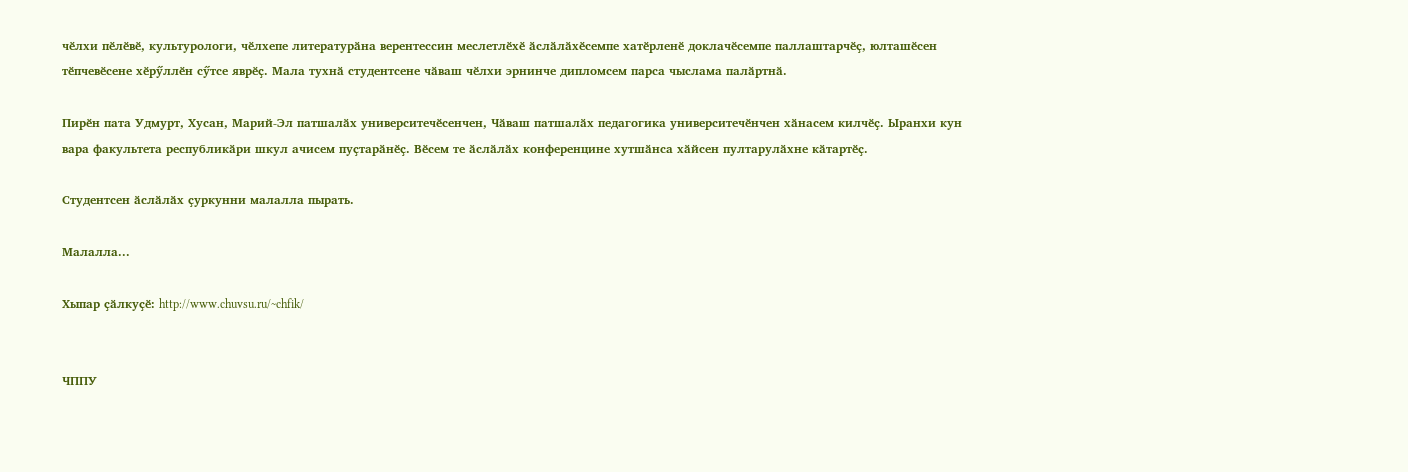чӗлхи пӗлӗвӗ, культурологи, чӗлхепе литературӑна верентессин меслетлӗхӗ ӑслӑлӑхӗсемпе хатӗрленӗ доклачӗсемпе паллаштарчӗҫ, юлташӗсен тӗпчевӗсене хӗрӳллӗн сӳтсе яврӗҫ. Мала тухнӑ студентсене чӑваш чӗлхи эрнинче дипломсем парса чыслама палӑртнӑ.

Пирӗн пата Удмурт, Хусан, Марий-Эл патшалӑх университечӗсенчен, Чӑваш патшалӑх педагогика университечӗнчен хӑнасем килчӗҫ. Ыранхи кун вара факультета республикӑри шкул ачисем пуҫтарӑнӗҫ. Вӗсем те ӑслӑлӑх конференцине хутшӑнса хӑйсен пултарулӑхне кӑтартӗҫ.

Студентсен ӑслӑлӑх ҫуркунни малалла пырать.

Малалла...

Хыпар ҫӑлкуҫӗ: http://www.chuvsu.ru/~chfik/


ЧППУ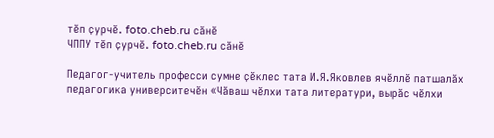тӗп ҫурчӗ. foto.cheb.ru сӑнӗ
ЧППУ тӗп ҫурчӗ. foto.cheb.ru сӑнӗ

Педагог-учитель професси сумне ҫӗклес тата И.Я.Яковлев ячӗллӗ патшалӑх педагогика университечӗн «Чӑваш чӗлхи тата литератури, вырӑс чӗлхи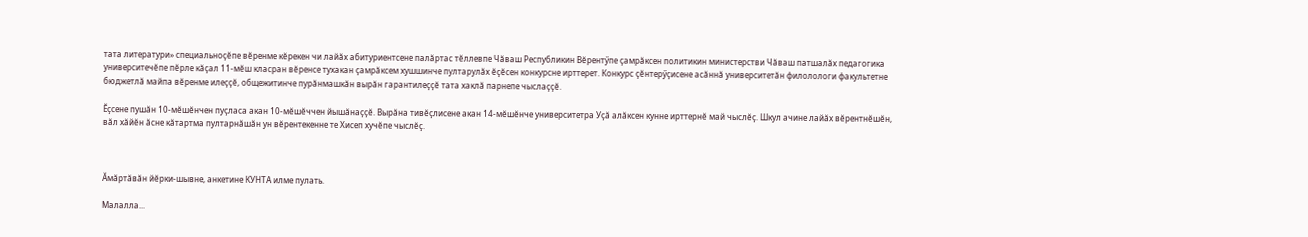тата литератури» специальноҫӗпе вӗренме кӗрекен чи лайӑх абитуриентсене палӑртас тӗллевпе Чӑваш Республикин Вӗрентӳпе ҫамрӑксен политикин министерстви Чӑваш патшалӑх педагогика университечӗпе пӗрле кӑҫал 11-мӗш класран вӗренсе тухакан ҫамрӑксем хушшинче пултарулӑх ӗҫӗсен конкурсне ирттерет. Конкурс ҫӗнтерӳҫисене асӑннӑ университетӑн филолологи факультетне бюджетлӑ майпа вӗренме илеҫҫӗ, общежитинче пурӑнмашкӑн вырӑн гарантилеҫҫӗ тата хаклӑ парнепе чыслаҫҫӗ.

Ӗҫсене пушӑн 10-мӗшӗнчен пуҫласа акан 10-мӗшӗччен йышӑнаҫҫӗ. Вырӑна тивӗҫлисене акан 14-мӗшӗнче университетра Уҫӑ алӑксен кунне ирттернӗ май чыслӗҫ. Шкул ачине лайӑх вӗрентнӗшӗн, вӑл хӑйӗн ӑсне кӑтартма пултарнӑшӑн ун вӗрентекенне те Хисеп хучӗпе чыслӗҫ.



Ӑмӑртӑвӑн йӗрки-шывне, анкетине КУНТА илме пулать.

Малалла...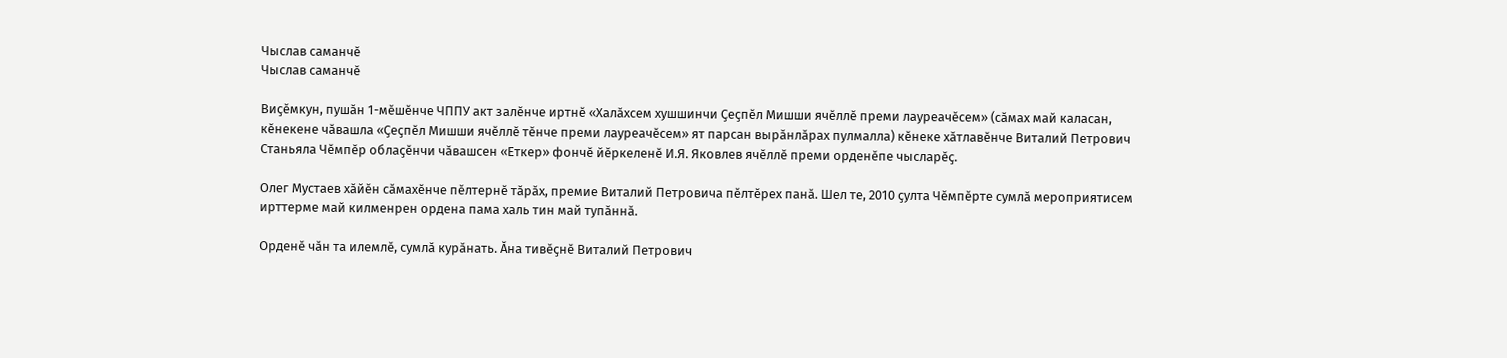Чыслав саманчӗ
Чыслав саманчӗ

Виҫӗмкун, пушӑн 1-мӗшӗнче ЧППУ акт залӗнче иртнӗ «Халӑхсем хушшинчи Ҫеҫпӗл Мишши ячӗллӗ преми лауреачӗсем» (сӑмах май каласан, кӗнекене чӑвашла «Ҫеҫпӗл Мишши ячӗллӗ тӗнче преми лауреачӗсем» ят парсан вырӑнлӑрах пулмалла) кӗнеке хӑтлавӗнче Виталий Петрович Станьяла Чӗмпӗр облаҫӗнчи чӑвашсен «Еткер» фончӗ йӗркеленӗ И.Я. Яковлев ячӗллӗ преми орденӗпе чысларӗҫ.

Олег Мустаев хӑйӗн сӑмахӗнче пӗлтернӗ тӑрӑх, премие Виталий Петровича пӗлтӗрех панӑ. Шел те, 2010 ҫулта Чӗмпӗрте сумлӑ мероприятисем ирттерме май килменрен ордена пама халь тин май тупӑннӑ.

Орденӗ чӑн та илемлӗ, сумлӑ курӑнать. Ӑна тивӗҫнӗ Виталий Петрович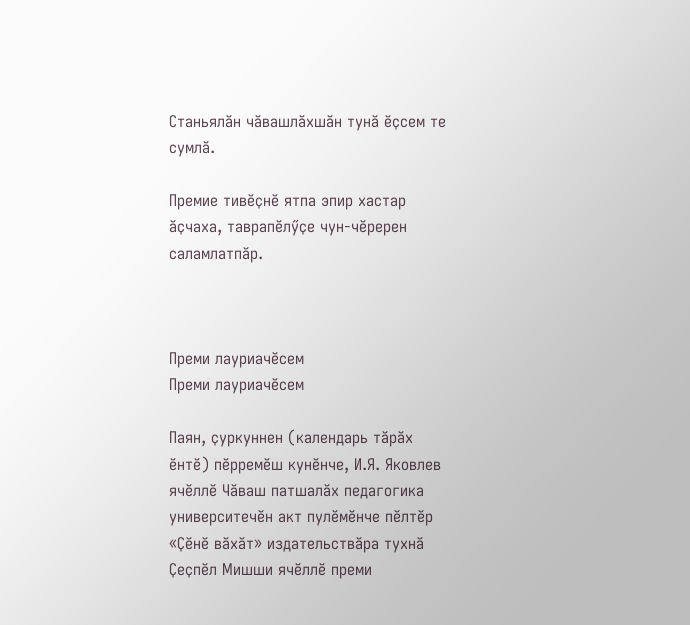Станьялӑн чӑвашлӑхшӑн тунӑ ӗҫсем те сумлӑ.

Премие тивӗҫнӗ ятпа эпир хастар ӑҫчаха, таврапӗлӳҫе чун-чӗререн саламлатпӑр.



Преми лауриачӗсем
Преми лауриачӗсем

Паян, ҫуркуннен (календарь тӑрӑх ӗнтӗ) пӗрремӗш кунӗнче, И.Я. Яковлев ячӗллӗ Чӑваш патшалӑх педагогика университечӗн акт пулӗмӗнче пӗлтӗр «Ҫӗнӗ вӑхӑт» издательствӑра тухнӑ Ҫеҫпӗл Мишши ячӗллӗ преми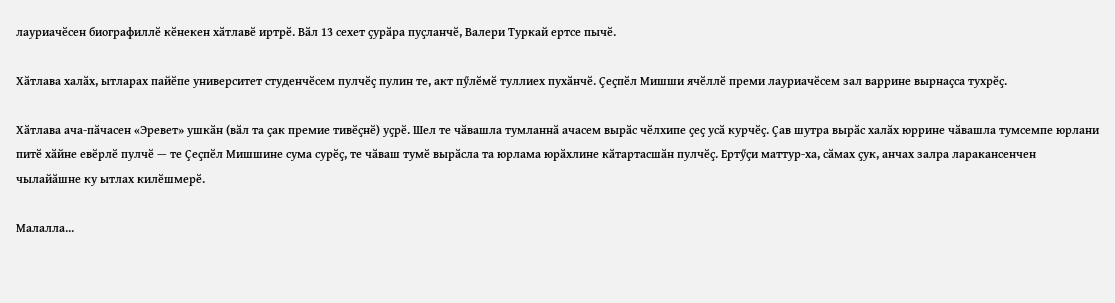лауриачӗсен биографиллӗ кӗнекен хӑтлавӗ иртрӗ. Вӑл 13 сехет ҫурӑра пуҫланчӗ, Валери Туркай ертсе пычӗ.

Хӑтлава халӑх, ытларах пайӗпе университет студенчӗсем пулчӗҫ пулин те, акт пӳлӗмӗ туллиех пухӑнчӗ. Ҫеҫпӗл Мишши ячӗллӗ преми лауриачӗсем зал варрине вырнаҫса тухрӗҫ.

Хӑтлава ача-пӑчасен «Эревет» ушкӑн (вӑл та ҫак премие тивӗҫнӗ) уҫрӗ. Шел те чӑвашла тумланнӑ ачасем вырӑс чӗлхипе ҫеҫ усӑ курчӗҫ. Ҫав шутра вырӑс халӑх юррине чӑвашла тумсемпе юрлани питӗ хӑйне евӗрлӗ пулчӗ — те Ҫеҫпӗл Мишшине сума сурӗҫ, те чӑваш тумӗ вырӑсла та юрлама юрӑхлине кӑтартасшӑн пулчӗҫ. Ертӳҫи маттур-ха, сӑмах ҫук, анчах залра ларакансенчен чылайӑшне ку ытлах килӗшмерӗ.

Малалла...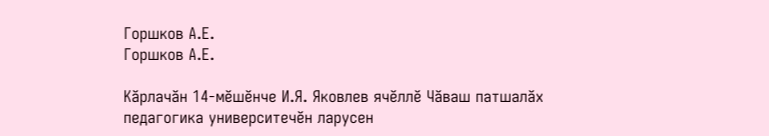Горшков А.Е.
Горшков А.Е.

Кӑрлачӑн 14-мӗшӗнче И.Я. Яковлев ячӗллӗ Чӑваш патшалӑх педагогика университечӗн ларусен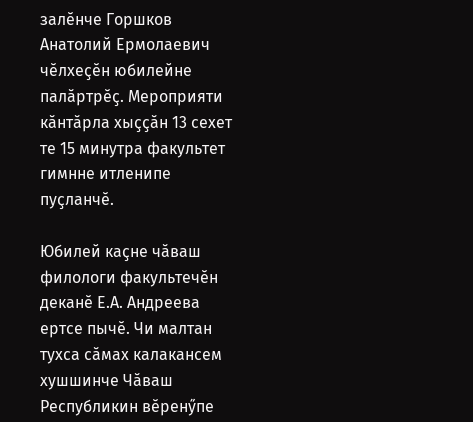залӗнче Горшков Анатолий Ермолаевич чӗлхеҫӗн юбилейне палӑртрӗҫ. Мероприяти кӑнтӑрла хыҫҫӑн 13 сехет те 15 минутра факультет гимнне итленипе пуҫланчӗ.

Юбилей каҫне чӑваш филологи факультечӗн деканӗ Е.А. Андреева ертсе пычӗ. Чи малтан тухса сӑмах калакансем хушшинче Чӑваш Республикин вӗренӳпе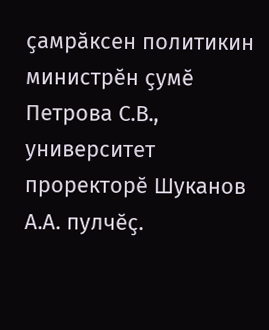ҫамрӑксен политикин министрӗн ҫумӗ Петрова С.В., университет проректорӗ Шуканов А.А. пулчӗҫ.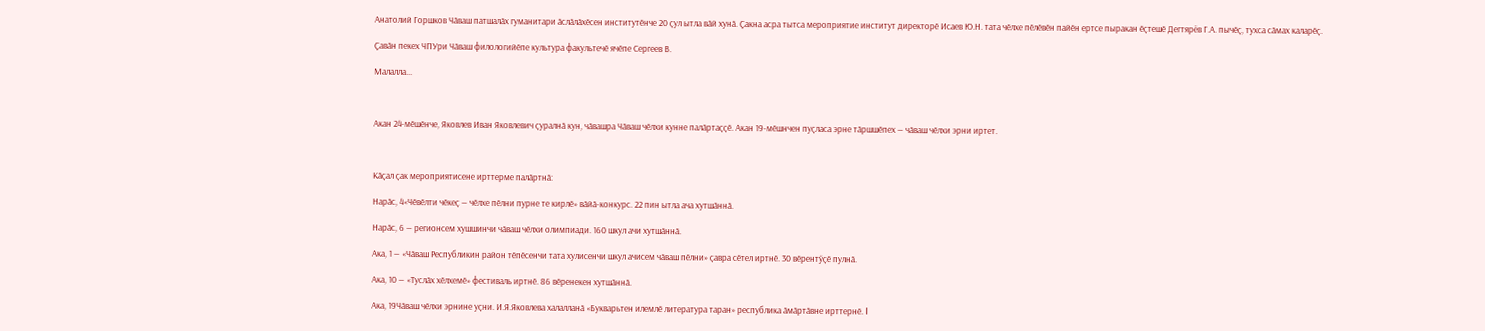Анатолий Горшков Чӑваш патшалӑх гуманитари ӑслӑлӑхӗсен институтӗнче 20 ҫул ытла вӑй хунӑ. Ҫакна асра тытса мероприятие институт директорӗ Исаев Ю.Н. тата чӗлхе пӗлӗвӗн пайӗн ертсе пыракан ӗҫтешӗ Дегтярёв Г.А. пычӗҫ, тухса сӑмах каларӗҫ.

Ҫавӑн пекех ЧПУри Чӑваш филологийӗпе культура факультечӗ ячӗпе Сергеев В.

Малалла...



Акан 24-мӗшӗнче, Яковлев Иван Яковлевич ҫуралнӑ кун, чӑвашра Чӑваш чӗлхи кунне палӑртаҫҫӗ. Акан 19-мӗшнчен пуҫласа эрне тӑршшӗпех — чӑваш чӗлхи эрни иртет.



Кӑҫал ҫак мероприятисене ирттерме палӑртнӑ:

Нарӑс, 4«Чӗвӗлти чӗкеҫ — чӗлхе пӗлни пурне те кирлӗ» вӑйӑ-конкурс. 22 пин ытла ача хутшӑннӑ.

Нарӑс, 6 — регионсем хушшинчи чӑваш чӗлхи олимпиади. 160 шкул ачи хутшӑннӑ.

Ака, 1 — «Чӑваш Республикин район тӗпӗсенчи тата хулисенчи шкул ачисем чӑваш пӗлни» ҫавра сӗтел иртнӗ. 30 вӗрентӳҫӗ пулнӑ.

Ака, 10 — «Туслӑх хӗлхемӗ» фестиваль иртнӗ. 86 вӗренекен хутшӑннӑ.

Ака, 19Чӑваш чӗлхи эрнине уҫни. И.Я.Яковлева халалланӑ «Букварьтен илемлӗ литература таран» республика ӑмӑртӑвне ирттернӗ. I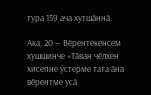тура 159 ача хутшӑннӑ.

Ака, 20 — Вӗрентекенсем хушшинче «Тӑван чӗлхен хисепне ӳстерме тата ӑна вӗрентме усӑ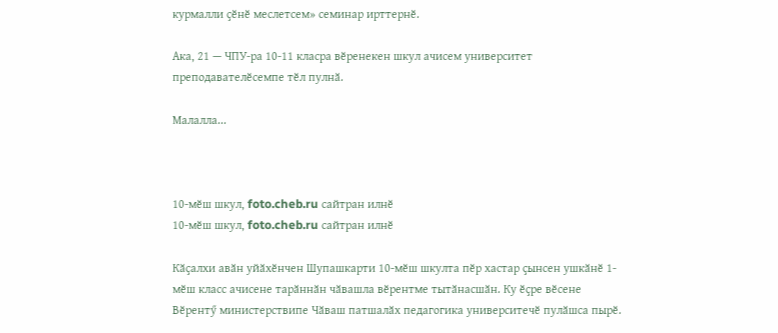курмалли ҫӗнӗ меслетсем» семинар ирттернӗ.

Ака, 21 — ЧПУ-ра 10-11 класра вӗренекен шкул ачисем университет преподавателӗсемпе тӗл пулнӑ.

Малалла...



10-мӗш шкул, foto.cheb.ru сайтран илнӗ
10-мӗш шкул, foto.cheb.ru сайтран илнӗ

Кӑҫалхи авӑн уйӑхӗнчен Шупашкарти 10-мӗш шкулта пӗр хастар ҫынсен ушкӑнӗ 1-мӗш класс ачисене тарӑннӑн чӑвашла вӗрентме тытӑнасшӑн. Ку ӗҫре вӗсене Вӗрентӳ министерствипе Чӑваш патшалӑх педагогика университечӗ пулӑшса пырӗ.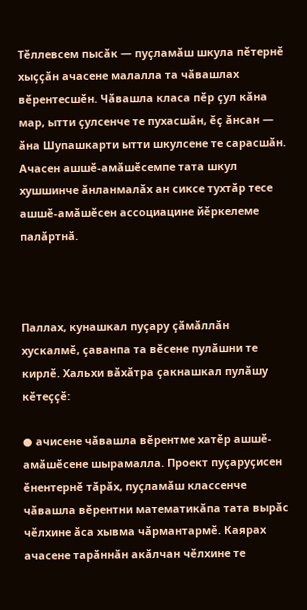Тӗллевсем пысӑк — пуҫламӑш шкула пӗтернӗ хыҫҫӑн ачасене малалла та чӑвашлах вӗрентесшӗн. Чӑвашла класа пӗр ҫул кӑна мар, ытти ҫулсенче те пухасшӑн, ӗҫ ӑнсан — ӑна Шупашкарти ытти шкулсене те сарасшӑн. Ачасен ашшӗ-амӑшӗсемпе тата шкул хушшинче ӑнланмалӑх ан сиксе тухтӑр тесе ашшӗ-амӑшӗсен ассоциацине йӗркелеме палӑртнӑ.



Паллах, кунашкал пуҫару ҫӑмӑллӑн хускалмӗ, ҫаванпа та вӗсене пулӑшни те кирлӗ. Хальхи вӑхӑтра ҫакнашкал пулӑшу кӗтеҫҫӗ:

● ачисене чӑвашла вӗрентме хатӗр ашшӗ-амӑшӗсене шырамалла. Проект пуҫаруҫисен ӗнентернӗ тӑрӑх, пуҫламӑш классенче чӑвашла вӗрентни математикӑпа тата вырӑс чӗлхине ӑса хывма чӑрмантармӗ. Каярах ачасене тарӑннӑн акӑлчан чӗлхине те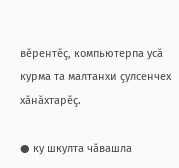вӗрентӗҫ, компьютерпа усӑ курма та малтанхи ҫулсенчех хӑнӑхтарӗҫ.

● ку шкулта чӑвашла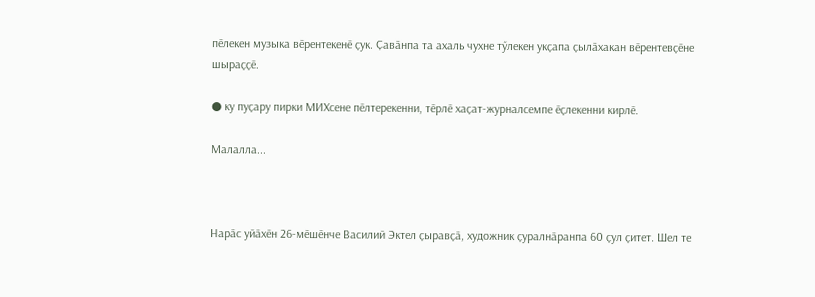пӗлекен музыка вӗрентекенӗ ҫук. Ҫавӑнпа та ахаль чухне тӳлекен укҫапа ҫылӑхакан вӗрентевҫӗне шыраҫҫӗ.

● ку пуҫару пирки МИХсене пӗлтерекенни, тӗрлӗ хаҫат-журналсемпе ӗҫлекенни кирлӗ.

Малалла...



Нарӑс уйӑхӗн 26-мӗшӗнче Василий Эктел ҫыравҫӑ, художник ҫуралнӑранпа 60 ҫул ҫитет. Шел те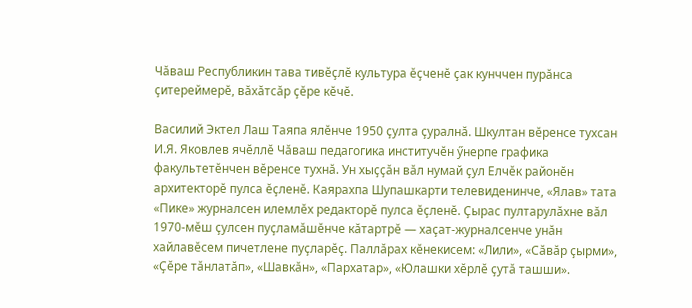Чӑваш Республикин тава тивӗҫлӗ культура ӗҫченӗ ҫак кунччен пурӑнса ҫитереймерӗ, вӑхӑтсӑр ҫӗре кӗчӗ.

Василий Эктел Лаш Таяпа ялӗнче 1950 ҫулта ҫуралнӑ. Шкултан вӗренсе тухсан И.Я. Яковлев ячӗллӗ Чӑваш педагогика институчӗн ӳнерпе графика факультетӗнчен вӗренсе тухнӑ. Ун хыҫҫӑн вӑл нумай ҫул Елчӗк районӗн архитекторӗ пулса ӗҫленӗ. Каярахпа Шупашкарти телевиденинче, «Ялав» тата «Пике» журналсен илемлӗх редакторӗ пулса ӗҫленӗ. Ҫырас пултарулӑхне вӑл 1970-мӗш ҫулсен пуҫламӑшӗнче кӑтартрӗ — хаҫат-журналсенче унӑн хайлавӗсем пичетлене пуҫларӗҫ. Паллӑрах кӗнекисем: «Лили», «Сӑвӑр ҫырми», «Ҫӗре тӑнлатӑп», «Шавкӑн», «Пархатар», «Юлашки хӗрлӗ ҫутӑ ташши».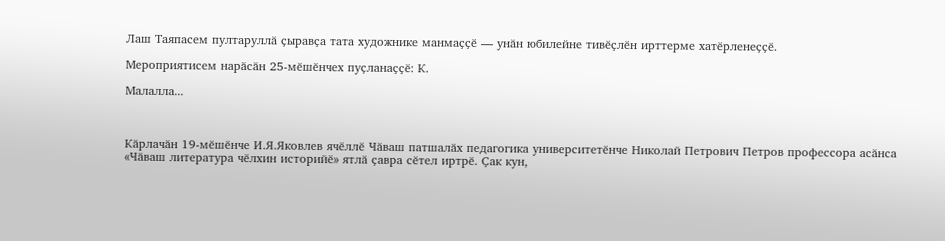Лаш Таяпасем пултаруллӑ ҫыравҫа тата художнике манмаҫҫӗ — унӑн юбилейне тивӗҫлӗн ирттерме хатӗрленеҫҫӗ.

Мероприятисем нарӑсӑн 25-мӗшӗнчех пуҫланаҫҫӗ: К.

Малалла...



Кӑрлачӑн 19-мӗшӗнче И.Я.Яковлев ячӗллӗ Чӑваш патшалӑх педагогика университетӗнче Николай Петрович Петров профессора асӑнса «Чӑваш литература чӗлхин историйӗ» ятлӑ ҫавра сӗтел иртрӗ. Ҫак кун,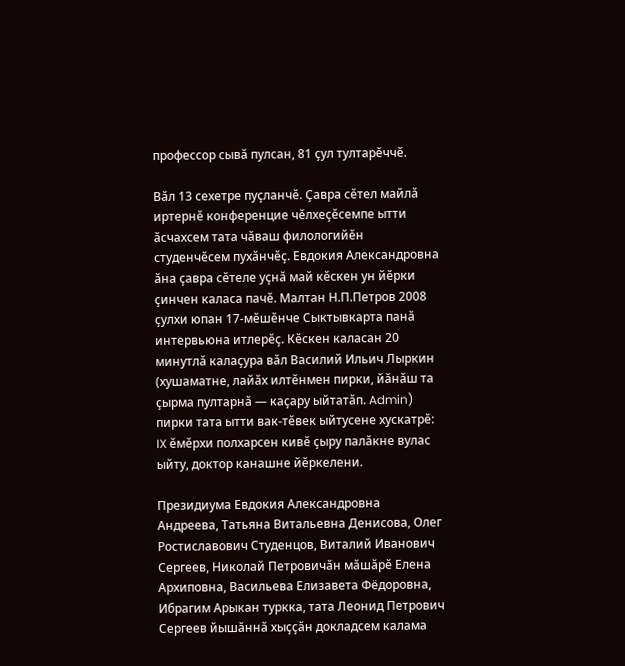профессор сывӑ пулсан, 81 ҫул тултарӗччӗ.

Вӑл 13 сехетре пуҫланчӗ. Ҫавра сӗтел майлӑ иртернӗ конференцие чӗлхеҫӗсемпе ытти ӑсчахсем тата чӑваш филологийӗн студенчӗсем пухӑнчӗҫ. Евдокия Александровна ӑна ҫавра сӗтеле уҫнӑ май кӗскен ун йӗрки ҫинчен каласа пачӗ. Малтан Н.П.Петров 2008 ҫулхи юпан 17-мӗшӗнче Сыктывкарта панӑ интервьюна итлерӗҫ. Кӗскен каласан 20 минутлӑ калаҫура вӑл Василий Ильич Лыркин (хушаматне, лайӑх илтӗнмен пирки, йӑнӑш та ҫырма пултарнӑ — каҫару ыйтатӑп. Admin) пирки тата ытти вак-тӗвек ыйтусене хускатрӗ: IX ӗмӗрхи полхарсен кивӗ ҫыру палӑкне вулас ыйту, доктор канашне йӗркелени.

Президиума Евдокия Александровна Андреева, Татьяна Витальевна Денисова, Олег Ростиславович Студенцов, Виталий Иванович Сергеев, Николай Петровичӑн мӑшӑрӗ Елена Архиповна, Васильева Елизавета Фёдоровна, Ибрагим Арыкан туркка, тата Леонид Петрович Сергеев йышӑннӑ хыҫҫӑн докладсем калама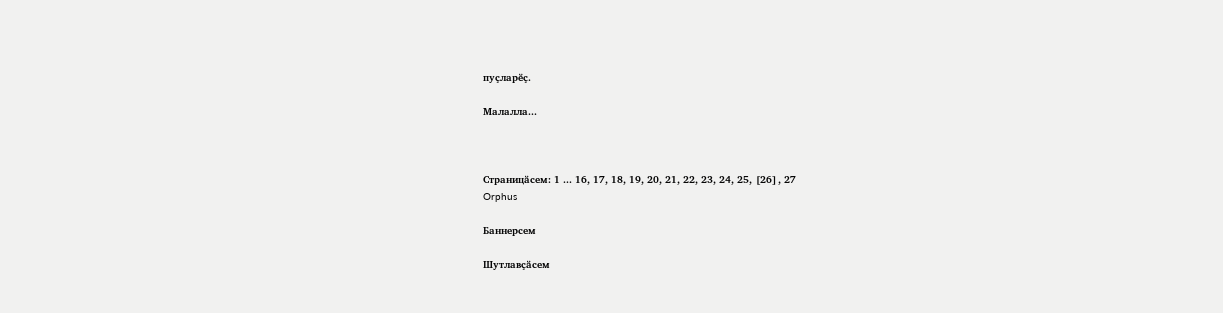пуҫларӗҫ.

Малалла...



Страницӑсем: 1 ... 16, 17, 18, 19, 20, 21, 22, 23, 24, 25, [26], 27
Orphus

Баннерсем

Шутлавҫӑсем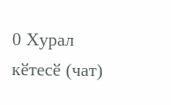0 Хурал кӗтесӗ (чат)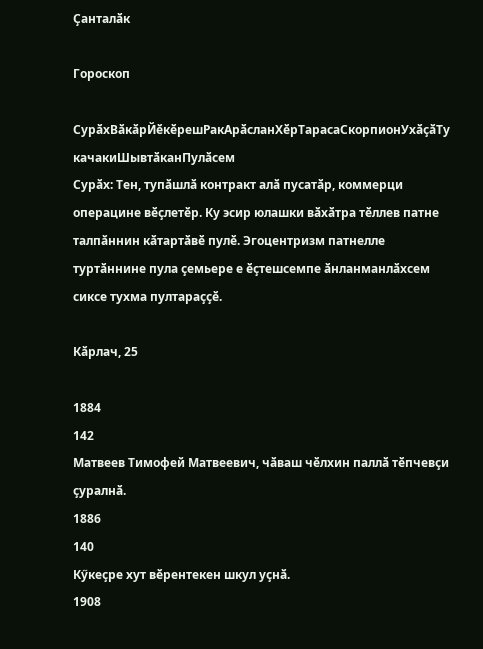Ҫанталӑк

Гороскоп

СурӑхВӑкӑрЙӗкӗрешРакАрӑсланХӗрТарасаСкорпионУхӑҫӑТу качакиШывтӑканПулӑсем
Сурӑх: Тен, тупӑшлӑ контракт алӑ пусатӑр, коммерци операцине вӗҫлетӗр. Ку эсир юлашки вӑхӑтра тӗллев патне талпӑннин кӑтартӑвӗ пулӗ. Эгоцентризм патнелле туртӑннине пула ҫемьере е ӗҫтешсемпе ӑнланманлӑхсем сиксе тухма пултараҫҫӗ.

Кӑрлач, 25

1884
142
Матвеев Тимофей Матвеевич, чӑваш чӗлхин паллӑ тӗпчевҫи ҫуралнӑ.
1886
140
Кӳкеҫре хут вӗрентекен шкул уҫнӑ.
1908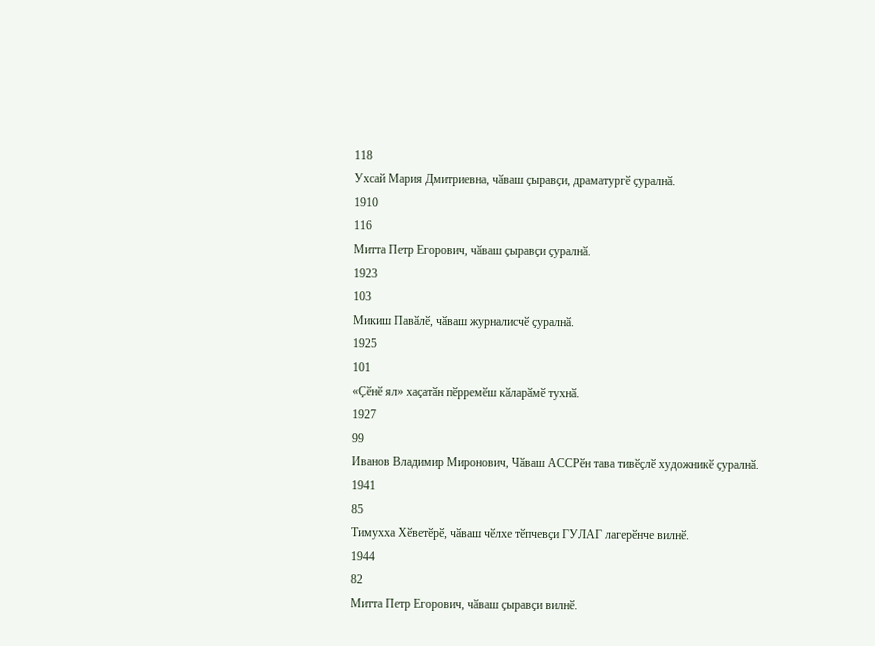118
Ухсай Мария Дмитриевна, чӑваш ҫыравҫи, драматургӗ ҫуралнӑ.
1910
116
Митта Петр Егорович, чӑваш ҫыравҫи ҫуралнӑ.
1923
103
Микиш Павӑлӗ, чӑваш журналисчӗ ҫуралнӑ.
1925
101
«Ҫӗнӗ ял» хаҫатӑн пӗрремӗш кӑларӑмӗ тухнӑ.
1927
99
Иванов Владимир Миронович, Чӑваш АССРӗн тава тивӗҫлӗ художникӗ ҫуралнӑ.
1941
85
Тимухха Хӗветӗрӗ, чӑваш чӗлхе тӗпчевҫи ГУЛАГ лагерӗнче вилнӗ.
1944
82
Митта Петр Егорович, чӑваш ҫыравҫи вилнӗ.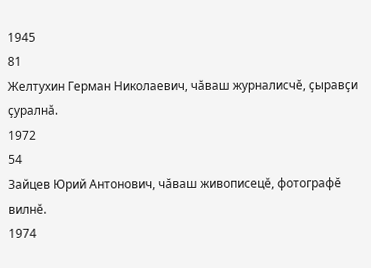1945
81
Желтухин Герман Николаевич, чӑваш журналисчӗ, ҫыравҫи ҫуралнӑ.
1972
54
Зайцев Юрий Антонович, чӑваш живописецӗ, фотографӗ вилнӗ.
1974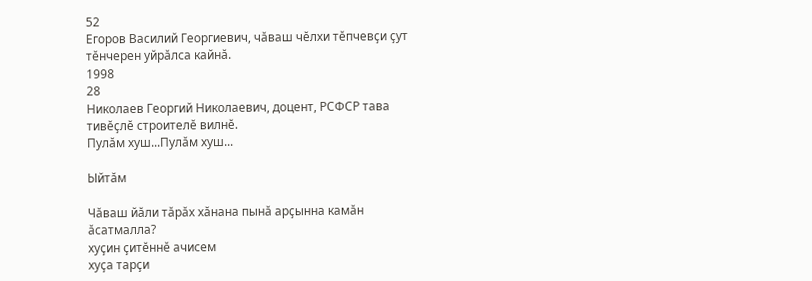52
Егоров Василий Георгиевич, чӑваш чӗлхи тӗпчевҫи ҫут тӗнчерен уйрӑлса кайнӑ.
1998
28
Николаев Георгий Николаевич, доцент, РСФСР тава тивӗҫлӗ строителӗ вилнӗ.
Пулӑм хуш...Пулӑм хуш...

Ыйтӑм

Чӑваш йӑли тӑрӑх хӑнана пынӑ арҫынна камӑн ӑсатмалла?
хуҫин ҫитӗннӗ ачисем
хуҫа тарҫи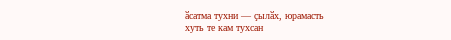ӑсатма тухни — ҫылӑх, юрамасть
хуть те кам тухсан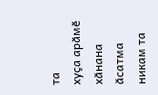та
хуҫа арӑмӗ
хӑнана ӑсатма никам та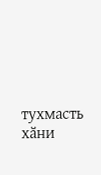тухмасть
хӑни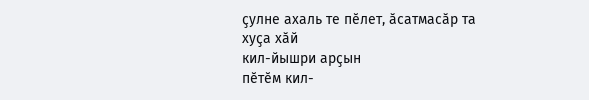ҫулне ахаль те пӗлет, ӑсатмасӑр та
хуҫа хӑй
кил-йышри арҫын
пӗтӗм кил-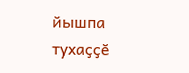йышпа тухаҫҫӗ